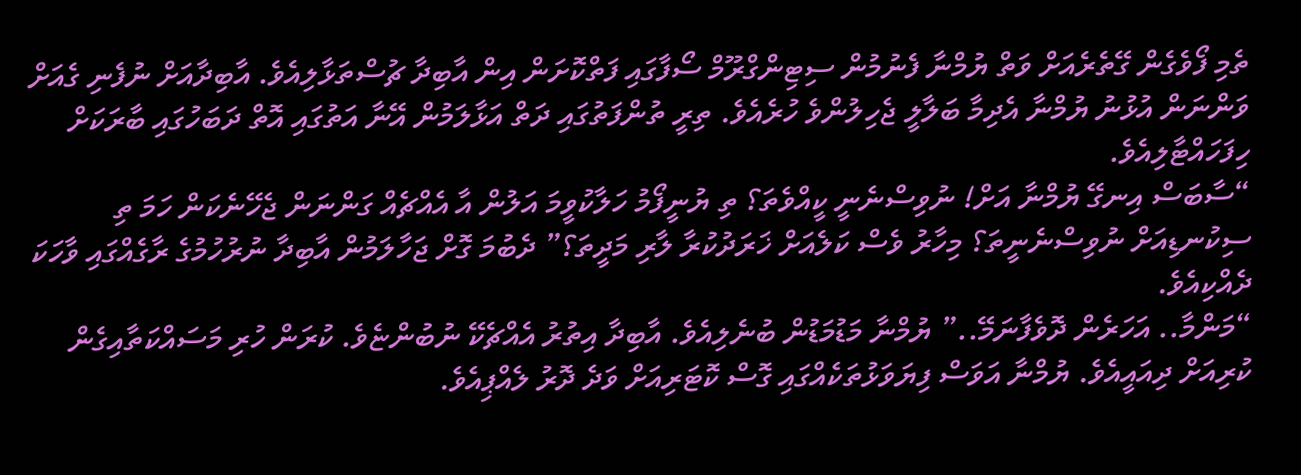ތެމި ފޯވެގެން ގޭތެރެއަށް ވަތް ޔުމްނާ ފެނުމުން ސިޓިންގްރޫމް ސޯފާގައި ފަތްކޮށަން އިން އާބިދާ ޗުސްތަޅާލިއެވެ. އާބިދާއަށް ނުފެނި ގެއަށް ވަންނަން އުޅުނު ޔުމްނާ އެދިމާ ބަލާލީ ޖެހިލުންވެ ހުރެއެވެ. ތިރީ ތުންފަތުގައި ދަތް އަޅާލަމުން އޭނާ އަތުގައި އޮތް ދަބަހުގައި ބާރަކަށް ހިފަހައްޓާލިއެވެ.
“ސާބަސް އިނގޭ ޔުމްނާ އަށް! ނުވިސްނެނީ ކީއްވެތަ؟ ތި ޔުނީފޯމު ހަލާކުވީމަ އަލުން އާ އެއްޗެއް ގަންނަން ޖެހޭނެކަން ހަމަ ތި ސިކުނޑިއަށް ނުވިސްނެނީތަ؟ މިހާރު ވެސް ކަލެއަށް ޚަރަދުކުރާ ލާރި މަދީތަ؟” ދެބުމަ ގޮށް ޖަހާލަމުން އާބިދާ ނުރުހުމުގެ ރާގެއްގައި ވާހަކަ ދެއްކިއެވެ.
“މަންމާ.. އަހަރެން ދޮވެފާނަމޭ..” ޔުމްނާ މަޑުމަޑުން ބުނެލިއެވެ. އާބިދާ އިތުރު އެއްޗެކޭ ނުބުންޏެވެ. ކުރަން ހުރި މަސައްކަތާއިގެން ކުރިއަށް ދިއައީއެވެ. ޔުމްނާ އަވަސް ފިޔަވަޅުތަކެއްގައި ގޮސް ކޮޓަރިއަށް ވަދެ ދޮރު ލެއްޕިއެވެ.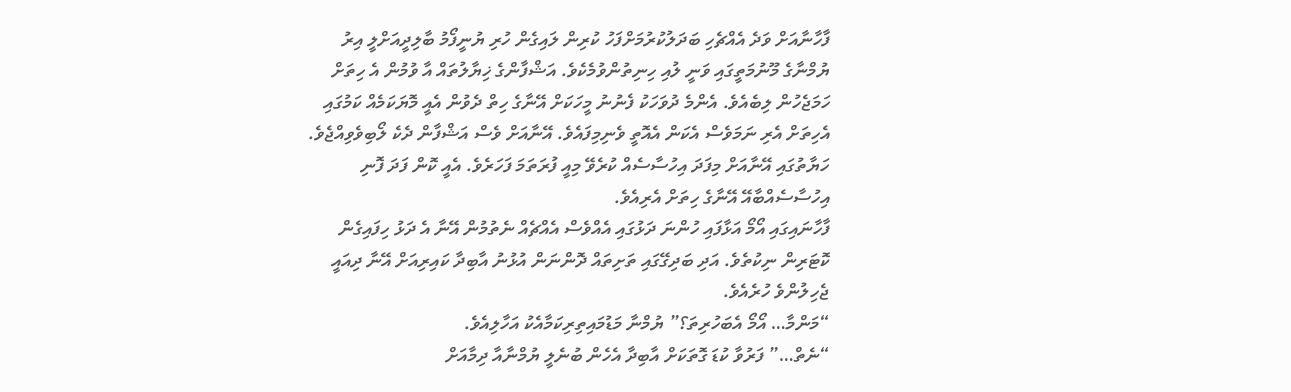ފާހާނާއަށް ވަދެ އެއްޗެހި ބަދަލުކުރުމަށްފަހު ކުރިން ލައިގެން ހުރި ޔުނީފޯމު ބާލިދީއަށްލީ އިރު ޔުމްނާގެ މޫނުމަތީގައި ވަނީ ލުއި ހިނިތުންވުމެކެވެ. އަޝްފާންގެ ޚިޔާލުތައް އާ ވުމުން އެ ހިތަށް ހަމަޖެހުން ލިބެއެވެ. އެންމެ ދުވަހަކު ފެނުނު މީހަކަށް އޭނާގެ ހިތް ދެވުން އެއީ މޮޔަކަމެއް ކަމުގައި އެހިތަށް އެރި ނަމަވެސް އެކަން އެއޮތީ ވެނިމިފައެވެ. އޭނާއަށް ވެސް އަޝްފާން ދެކެ ލޯބިވެވިއްޖެވެ. ހަޔާތުގައި އޭނާއަށް މިފަދަ އިހުސާސެއް ކުރެވޭ މިއީ ފުރަތަމަ ފަހަރެވެ. އެއީ ކޮން ފަދަ ފޮނި އިހުސާސެއްބާއޭ އޭނާގެ ހިތަށް އެރިއެވެ.
ފާހާނައިގައި އޯމޯ އަޅާފައި ހުންނަ ދަޅުގައި އެއްވެސް އެއްޗެއް ނެތުމުން އޭނާ އެ ދަޅު ހިފައިގެން ކޮޓަރިން ނިކުތެވެ. އަދި ބަދިގޭގައި ތަށިތައް ދޮންނަން އުޅުނު އާބިދާ ކައިރިއަށް އޭނާ ދިއައީ ޖެހިލުންވެ ހުރެއެވެ.
“މަންމާ… އޯމޯ އެބަހުރިތަ؟” ޔުމްނާ މަޑުމައިތިރިކަމާއެކު އަހާލިއެވެ.
“ނެތް…” ފަރުވާ ކުޑަ ގޮތަކަށް އާބިދާ އެހެން ބުނެލީ ޔުމްނާއާ ދިމާއަށް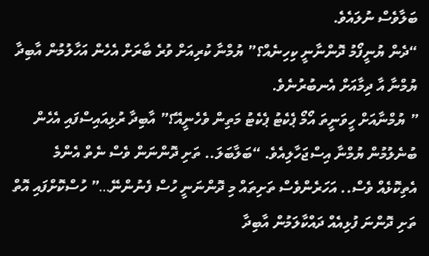ބަލާވެސް ނުލައެވެ.
“ދެން ޔުނީފޯމު ދޮންނާނީ ކިހިނެއް؟” ޔުމްނާ ކުރިއަށް ވުރެ ބާރަށް އެހެން އަހާލުމުން އާބިދާ ޔުމްނާ އާ ދިމާއަށް އެނބުރުނެވެ.
” ޔުމްނާއަށް ހީވަނީތަ އޯމޯ ޕެކެޓު ޕެކެޓު މަތިން ވެހެނީއޭ؟” އާބިދާ ރުޅިއައިސްފައި އެހެން ބުނެލުމުން ޔުމްނާ އިސްޖަހާލިއެވެ. “ބަލާބަލަ.. ތަށި ދޮންނަން ވެސް ނެތް އެންމެ އެތިކޮޅެއް ވެސް.. އަހަރެންވެސް ތަށިތައް މި ދޮންނަނީ ހުސް ފެނުންނޭ…” ހުސްކޮށްފައި އޮތް ތަށި ދޮންނަ ފުޅިއެއް ދައްކާލަމުން އާބިދާ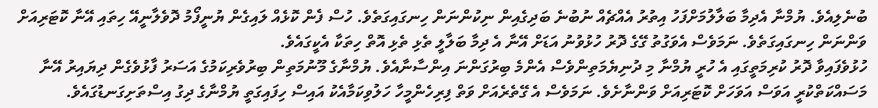ބުނެލިއެވެ. ޔުމްނާ އެދިމާ ބަލާލުމަށްފަހު އިތުރު އެއްޗެއް ނުބުނެ ބަދިގެއިން ނިކުންނަން ހިނގައިގަތެވެ. ހުސް ފެން ކޮޅެއް ލައިގެން ޔުނީފޯމު ދޮވެލާނީއޭ ހިތައި އޭނާ ކޮޓަރިއަށް ވަންނަން ހިނގައިގަތެވެ. ނަމަވެސް އެވަގުތު ގޭގެ ދޮރު ހުޅުވުނު އަޑަށް އޭނާ އެ ދިމާ ބަލާލީ ތެޅި ތެޅި އޮތް ހިތަކާ އެކީގައެވެ.
ހުޅުވެފައިވާ ދޮރު ކުރިމަތީގައި އެ ހުރީ ޔުމްނާ މި ދުނިޔެމަތިންވެސް އެންމެ ބިރުގަންނަ އިންސާނާއެވެ. ޔުމްނާގެ މޫނުމަތިން ބިރުވެރިކަމުގެ އަސަރު ފާޅުވެގެން ދިޔައިރު އޭނާ މަސައްކަތްކުރީ އަވަސް އަވަހަށް ކޮޓަރިއަށް ވަންނާށެވެ. ނަމަވެސް އެ ގޭތެރެއަށް ވަތް ފިރިހެންމީހާ ހަލުވިކަމާއެކު އައިސް ހިފައިގަތީ ޔުމްނާގެ ދިގު އިސްތަށިގަނޑުގައެވެ.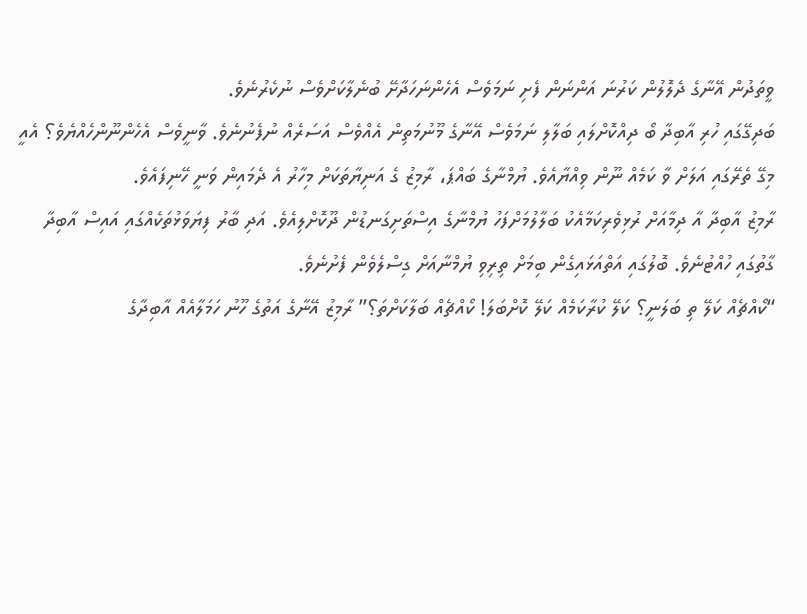ވީތަދުން އޭނާގެ ދެލޮލުން ކަރުނަ އަންނަން ފެށި ނަމަވެސް އެހެންނަހަދާށޭ ބުނެލާކަށްވެސް ނުކެރުނެވެ.
ބަދިގޭގައި ހުރި އާބިދާ ބޯ ދިއްކޮށްލައި ބަލާލި ނަމަވެސް އޭނާގެ މޫނުމަތިން އެއްވެސް އަސަރެއް ނުފެނުނެވެ. ވާނީވެސް އެހެންނޫންހެއްޔެވެ؟ އެއީ މިގޭ ތެރޭގައި އަލަށް ވާ ކަމެއް ނޫން ވިއްޔާއެވެ. ޔުމްނާގެ ބައްޕަ، ރާމިޒު ގެ އަނިޔާތަކަށް މިހާރު އެ ދެމައިން ވަނީ ހޭނިފައެވެ.
ރާމިޒު އާބިދާ އާ ދިމާއަށް ރުޅިވެރިކަމާއެކު ބަލާލުމަށްފަހު ޔުމްނާގެ އިސްތަށިގަނޑުން ދޫކޮށްލިއެވެ. އަދި ބާރު ފިޔަވަޅުތަކެއްގައި އައިސް އާބިދާ ގާތުގައި ހުއްޓުނެވެ. ބޮލުގައި އަތްއަޅައިގެން ބިމަށް ތިރިވި ޔުމްނާއަށް ގިސްލެވެން ފެށުނެވެ.
“ކޯއްޗެއް ކަލޭ ތި ބަލަނީ؟ ކަލޭ ކުރާކަމެއް ކަލޭ ކޮށްބަލަ! ކޯއްޗެއް ބަލާކަށްތަ؟” ރާމިޒު އޭނާގެ އަތުގެ ހޫނު ހަމަލާއެއް އާބިދާގެ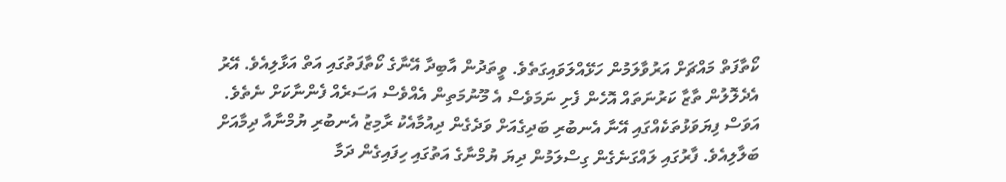ކޯތާފަތް މައްޗަށް އަރުވާލަމުން ހަޅޭއްލަވައިގަތެވެ. ވީތަދުން އާބިދާ އޭނާގެ ކޯތާފަތުގައި އަތް އަޅާލިއެވެ. އޭރު އެދެލޮލުން ތާޒާ ކަރުނަތައް އޮހެން ފެށި ނަމަވެސް އެ މޫނުމަތިން އެއްވެސް އަސަރެއް ފެންނާކަށް ނެތެވެ. އަވަސް ފިޔަވަޅުތަކެއްގައި އޭނާ އެނބުރި ބަދިގެއަށް ވަދެގެން ދިއުމާއެކު ރާމިޒު އެނބުރި ޔުމްނާއާ ދިމާއަށް ބަލާލިއެވެ. ފާރުގައި ލައްގަނެގެން ގިސްލަމުން ދިޔަ ޔުމްނާގެ އަތުގައި ހިފައިގެން ދަމާ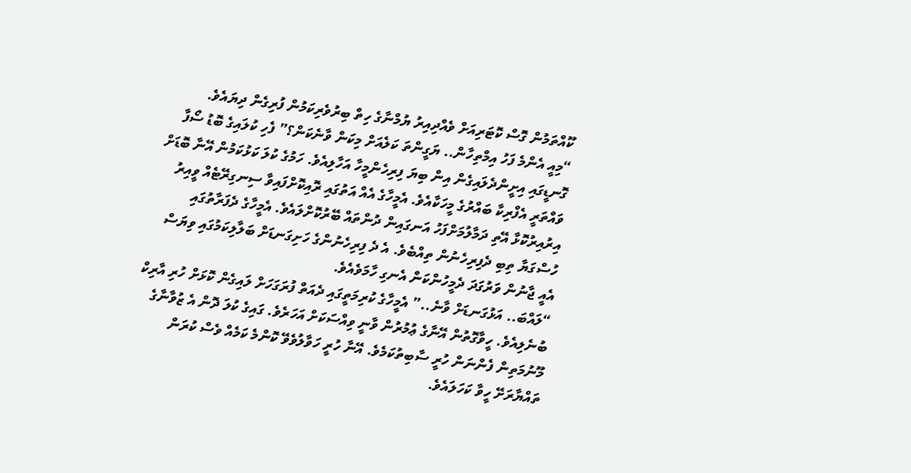ކޫއްތަމުން ގޮސް ކޮޓަރިއަށް ވެއްދިއިރު ޔުމްނާގެ ހިތް ބިރުވެރިކަމުން ފުރިގެން ދިޔައެވެ.
“މިއީ އެންމެ ފަހު އިމްތިހާން.. ޔަގީންތަ ކަލެއަށް މިކަން ވާނެކަން؟” ފެހި ކުލައިގެ ބޮޑު ސޯފާ ގޮނޑީގައި އިށީންދެލައިގެން އިން ބިޔަ ފިރިހެންމީހާ އަހާލިއެވެ. ހަމުގެ ކުލަ ކަޅުކަމުން އޭނާ ބޮޑަށް ވައްތަރީ އެފްރިކާ ބައްރުގެ މީހަކާއެވެ. އެމީހާގެ އެއް އަތުގައި ރޮއިކޮށްފައިވާ ސިނގިރޭޓެއް ވީއިރު އިރުއިރުކޮޅާ އޭތި ދަމާލުމަށްފަހު އަނގައިން ދުންތައް ބޭރުކޮށްލައެވެ. އެމީހާގެ ދެފަރާތުގައި ހުސްގަޔާ ތިބި ދެފިރިހެނުން ތިއްބެވެ. އެ ދެ ފިރިހެނުންގެ ހަށިގަނޑަށް ބަލާލިކަމުގައި ވިޔަސް އެއީ ޖާނުން ވަރުގަދަ ދެމީހުންކަން އެނގި ހާމަވެއެވެ.
“ލައްބަ.. އަޅުގަނޑަށް ވާނެ..” އެމީހާގެ ކުރިމަތީގައި ދެއަތް ފުރަގަހަށް ލައިގެން ކޮޅަށް ހުރި އާރިކް ބުނެލިއެވެ. ހީވާގޮތުން އޭނާގެ ޢުމުރުން ވާނީ ވިއްސަކަށް އަހަރެވެ. ގައިގެ ކުލަ ދޮން އެ ޒުވާނާގެ މޫނުމަތިން ފެންނަން ހުރީ ސާބިތުކަމެވެ. އޭނާ ހުރީ ހަވާލުވެވޭ ކޮންމެ ކަމެއް ވެސް ކުރަން ތައްޔާރަށޭ ހީވާ ކަހަލައެވެ.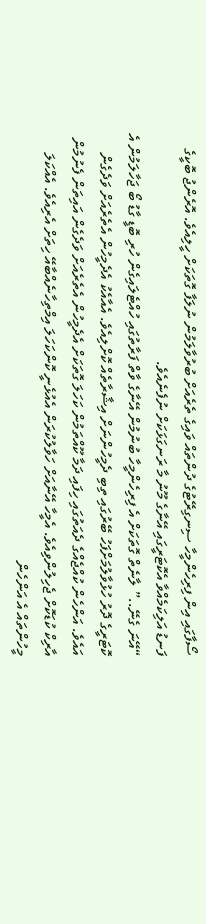ސޯފާގައި އިން ފިރިހެންމީހާ ސިނގިރޭޓުގެ ދުންތައް ވައިގެ ތެރެއަށް ބުރުވާލަމުން ނުލަފާ ގޮތަކަށް ހީލިއެވެ. އޮރެންޖު ބޮކީގެ ފަނޑު އަލިކަމެއްވާ އެކޮޓަރީގައި އޭނާގެ މޫނު މާ ރަނގަޅަކަށް ނުފެނެއެވެ.
“އޭނަ ގެނޭ..” ލާނެތް ގޮތަކަށް އެ ފިރިހެންމީހާ ބުނުމުން އޭނާގެ ވާތް ފަރާތުގައި ހުއްޓެލައިގެން ހުރި ބޮޑީ ގާޑު ބޯ ޖަހާލަމުން އެ ކޮޓަރީގެ ދޮރު ހުޅުވާލުމަށްފަހު ބޭރުގައި ތިބި ދެމީހުންނަށް އިޝާރާތެއް ކޮށްލިއެވެ. އެއާއެކު އެދެމީހުން އެތެރެއަށް ވަދެގެން އައެވެ. އަންހެން ކުއްޖެއްގެ ދެއަތުގައި ހިފައި ދަމާ ކޫއްތަމުން ކަހަލަ ގޮތަކަށް އެދެމީހުން އެތެރެއަށް ވަދެގެން އައިތަން ފެނުމުން އާރިކް ކުޑަކޮށް ޖެހިލުންވިއެވެ. އެމީހާ އޭނާއަށް ހަވާލުކުރަން އެއުޅެނީ ކޮންކަހަލަ އިމްތިހާނެއްބާއޭ ހިތަށް އެރިއެވެ. އެއްކަލަ މީހުންތައް އެ އަންހެން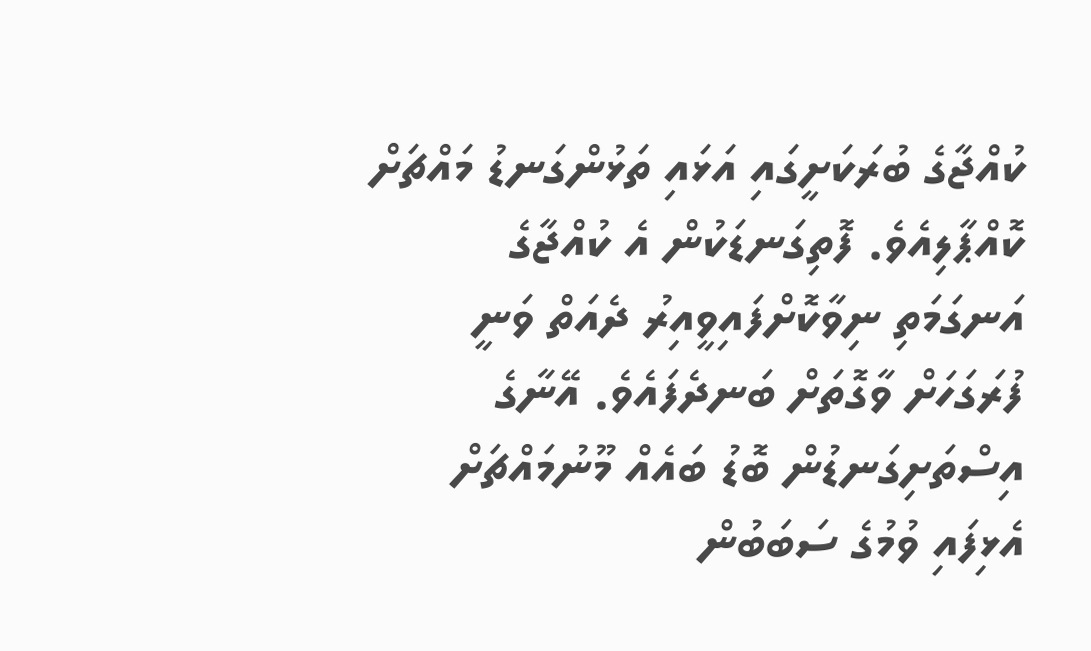ކުއްޖާގެ ބުރަކަށީގައި އަޅައި ތަޅުންގަނޑު މައްޗަށް ކޮއްޕާލިއެވެ. ފޮތިގަނޑަކުން އެ ކުއްޖާގެ އަނގަމަތި ނިވާކޮށްފައިވީއިރު ދެއަތް ވަނީ ފުރަގަހަށް ވާގޮތަށް ބަނދެފައެވެ. އޭނާގެ އިސްތަށިގަނޑުން ބޮޑު ބައެއް މޫނުމައްޗަށް އެޅިފައި ވުމުގެ ސަބަބުން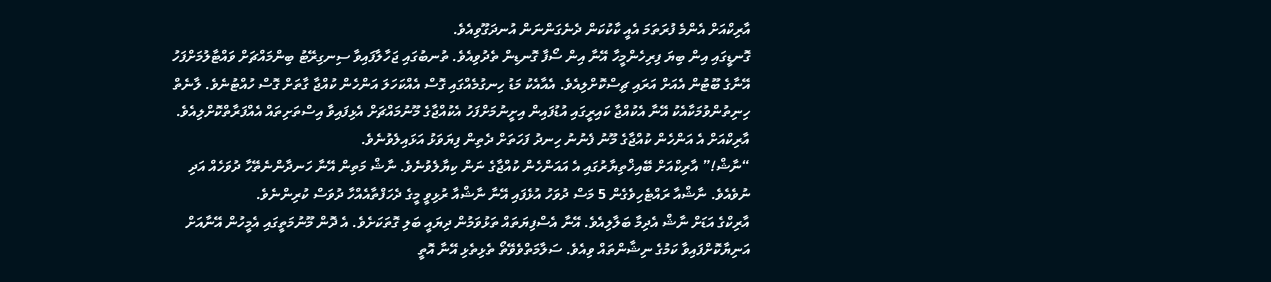އާރިކްއަށް އެންމެ ފުރަތަމަ އެއީ ކާކުކަން ދެނެގަންނަން އުނދަގޫވިއެވެ.
ގޮނޑީގައި އިން ބިޔަ ފިރިހެންމީހާ އޭނާ އިން ސޯފާ ގޮނޑިން ތެދުވިއެވެ. ތުނބުގައި ޖަހާލާފައިވާ ސިނގިރޭޓު ބިންމައްޗަށް ވައްޓާލުމަށްފަހު އޭނާގެ ބޫޓުން އެއަށް އަރައި ޗިސްކޮށްލިއެވެ. އެއާއެކު މަޑު ހިނގުމެއްގައި ގޮސް އެއްކަހަލަ އަންހެން ކުއްޖާ ގާތަށް ގޮސް ހުއްޓުނެވެ. ލާނެތް ހިނިތުންވުމަކާއެކު އޭނާ އެކުއްޖާ ކައިރީގައި އުޑުފައިން އިށީނުމަށްފަހު އެކުއްޖާގެ މޫނުމައްޗަށް އެޅިފައިވާ އިސްތަށިތައް އެއްފަރާތްކޮށްލިއެވެ. އާރިކްއަށް އެ އަންހެން ކުއްޖާގެ މޫނު ފެނުނު ހިނދު ފަހަތަށް ދެތިން ފިޔަވަޅު އަޅައިލެވުނެވެ.
“ނާޝް!” އާރިކްއަށް ބޭއިޚްތިޔާރުގައި އެ އައަންހެން ކުއްޖާގެ ނަން ކިޔާލެވުނެވެ. ނާޝް މަތިން އޭނާ ހަނދާންނެތޭހާ ދުވަހެއް އަދި ނުވެއެވެ. ނާޝްއާ ރައްޓެހިވެގެން 5 މަސް ދުވަހު އުޅެފައި އޭނާ ނާޝްއާ ރުޅިވީ މީގެ ދެހަފްތާއެއްހާ ދުވަސް ކުރިންނެވެ.
އާރިކްގެ އަޑަށް ނާޝް އެދިމާ ބަލާލިއެވެ. އޭނާ އެސްފިޔަތައް ތަޅުވަމުން ދިޔައީ ބަލި ގޮތަކަށެވެ. އެ ދޮން މޫނުމަތީގައި އެމީހުން އޭނާއަށް އަނިޔާކޮށްފައިވާ ކަމުގެ ނިޝާންތައް ވިއެވެ. ސަލާމަތްވެވޭތޯ ތެޅިތެޅި އޭނާ އޮތީ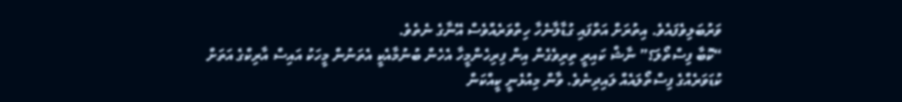ވަރުބަލިވެފައެވެ. އިތުރަށް އަތްފައި ގުޑާލާނެހާ ހިތްވަރެއްވެސް އޭނާގެ ނެތެވެ.
“ކޮބާ ފިސްތޯލަ؟” ނާޝް ކައިރީ ތިރިވެގެން އިން ފިރިހެންމީހާ އެހެން ބުނުމާއެކީ އެތަނުން މީހަކު އައިސް އާރިކްގެ އަތަށް ކުޑަވަރެއްގެ ފިސްތޯލައެއް ލައިދިނެވެ. ވާން މިއުޅެނީ ކީއްކަން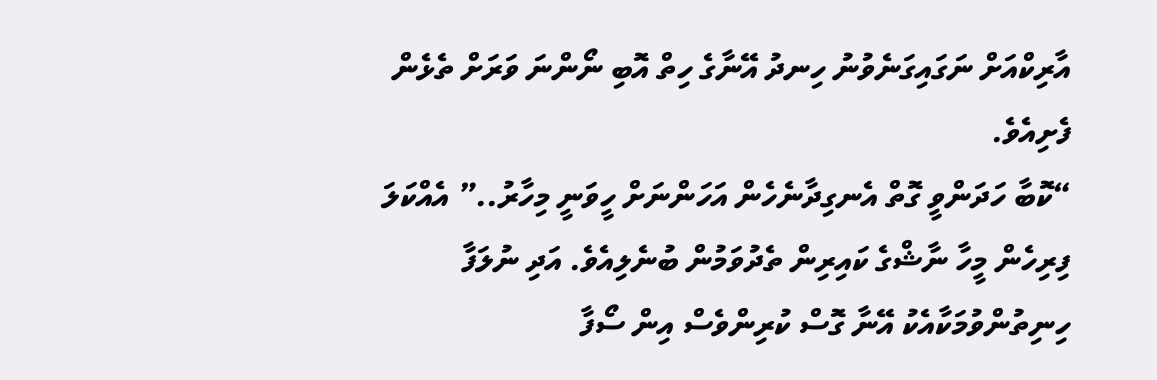އާރިކްއަށް ނަގައިގަނެވުނު ހިނދު އޭނާގެ ހިތް އޮބި ނޯންނަ ވަރަށް ތެޅެން ފެށިއެވެ.
“ކޮބާ ހަދަންވީ ގޮތް އެނގިދާނެހެން އަހަންނަށް ހީވަނީ މިހާރު..” އެއްކަލަ ފިރިހެން މީހާ ނާޝްގެ ކައިރިން ތެދުވަމުން ބުނެލިއެވެ. އަދި ނުލަފާ ހިނިތުންވުމަކާއެކު އޭނާ ގޮސް ކުރިންވެސް އިން ސޯފާ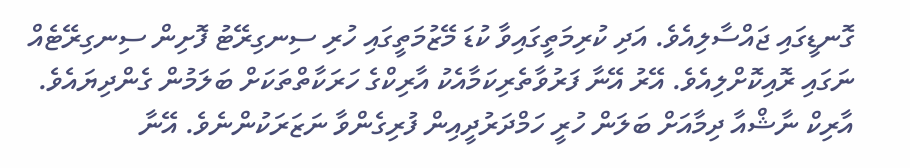ގޮނޑީގައި ޖައްސާލިއެވެ. އަދި ކުރިމަތީގައިވާ ކުޑަ މޭޒުމަތީގައި ހުރި ސިނގިރޭޓު ފޮށިން ސިނގިރޭޓެއް ނަގައި ރޮއިކޮށްލިއެވެ. އޭރު އޭނާ ފަރުވާތެރިކަމާއެކު އާރިކްގެ ހަރަކާތްތަކަށް ބަލަމުން ގެންދިޔައެވެ.
އާރިކް ނާޝްއާ ދިމާއަށް ބަލަން ހުރީ ހަމްދަރުދީއިން ފުރިގެންވާ ނަޒަރަކުންނެވެ. އޭނާ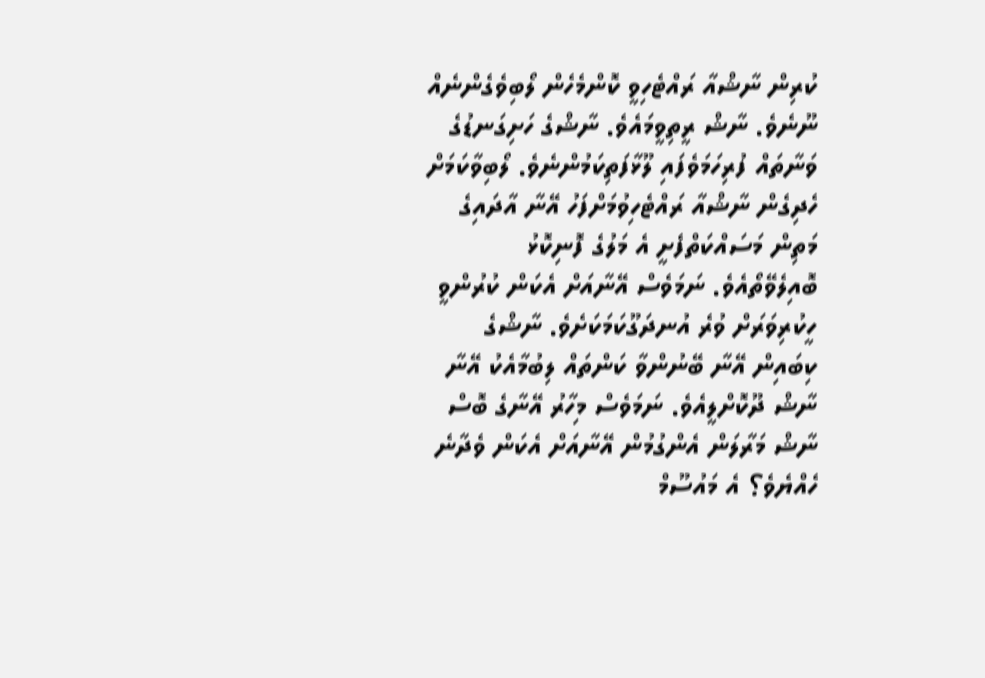ކުރިން ނާޝްއާ ރައްޓެހިވީ ކޮންމެހެން ލޯބިވެގެންނެއް ނޫނެވެ. ނާޝް ރީތިވީމައެވެ. ނާޝްގެ ހަށިގަނޑުގެ ވަނާތައް ފުރިހަމަވެފައި ލޫޅާފަތިކަމުންނެވެ. ލޯބިވާކަމަށް ހެދިގެން ނާޝްއާ ރައްޓެހިވުމަށްފަހު އޭނާ އާދައިގެ މަތިން މަސައްކަތްފެށީ އެ މަލުގެ ފޮނިކޮޅު ބޮއިލެވޭތޯއެވެ. ނަމަވެސް އޭނާއަށް އެކަން ކުރުންވީ ހީކުރިވަރަށް ވުރެ އުނދަގޫކަމަކަށެވެ. ނާޝްގެ ކިބައިން އޭނާ ބޭނުންވާ ކަންތައް ލިބުމާއެކު އޭނާ ނާޝް ދޫކޮށްލީއެވެ. ނަމަވެސް މިހާރު އޭނާގެ ބޮސް ނާޝް މަރާލަން އެންގުމުން އޭނާއަށް އެކަން ވެދާނެ ހެއްޔެވެ؟ އެ މައުސޫމް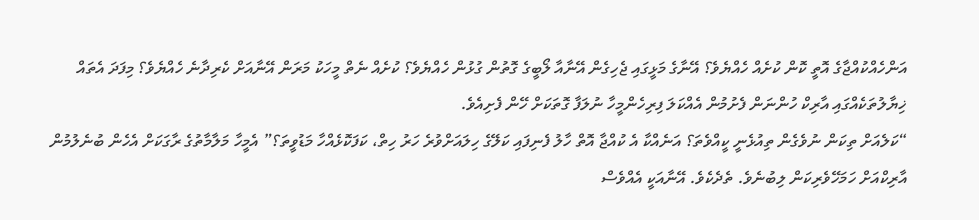އަންހެއްކުއްޖާގެ އޮތީ ކޮން ކުށެއް ހެއްޔެވެ؟ އޭނާގެ މަޅީގައި ޖެހިގެން އޭނާއާ ލޯބީގެ ގޮތުން ގުޅުން ހެއްޔެވެ؟ ކުށެއް ނެތް މީހަކު މަރަން އޭނާއަށް ކެރިދާނެ ހެއްޔެވެ؟ މިފަދަ އެތައް ޚިޔާލުތަކެއްގައި އާރިކް ހުންނަން ފެށުމުން އެއްކަލަ ފިރިހެންމީހާ ނުލަފާ ގޮތަކަށް ހޭން ފެށިއެވެ.
“ކަލެއަށް ތިކަން ނުވެގެން ތިއުޅެނީ ކީއްވެތަ؟ އަނެއްކާ އެ ކުއްޖާ އޮތް ހާލު ފެނިފައި ކަލޭގެ ހިލައަށްވުރެ ހަރު ހިތް، ކަފަކޮޅެއްހާ މަޑުވީތަ؟” އެމީހާ މަލާމާތުގެ ރާގަކަށް އެހެން ބުނެލުމުން އާރިކްއަށް ހަމަހޭވެރިކަން ލިބުނެވެ. ތެދެކެވެ. އޭނާއަކީ އެއްވެސް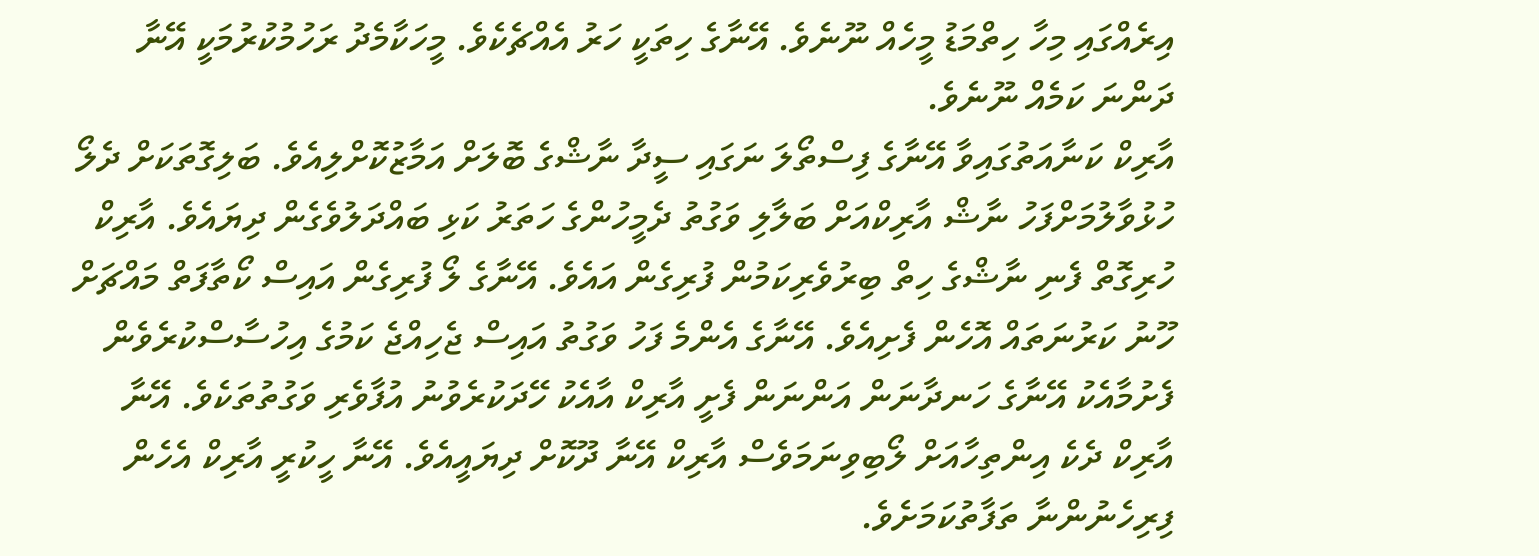އިރެއްގައި މިހާ ހިތްމަޑު މީހެއް ނޫނެވެ. އޭނާގެ ހިތަކީ ހަރު އެއްޗެކެވެ. މީހަކާމެދު ރަހުމުކުރުމަކީ އޭނާ ދަންނަ ކަމެއް ނޫނެވެ.
އާރިކް ކަނާއަތުގައިވާ އޭނާގެ ފިސްތޯލަ ނަގައި ސީދާ ނާޝްގެ ބޮލަށް އަމާޒުކޮށްލިއެވެ. ބަލިގޮތަކަށް ދެލޯ ހުޅުވާލުމަށްފަހު ނާޝް އާރިކްއަށް ބަލާލި ވަގުތު ދެމީހުންގެ ހަތަރު ކަޅި ބައްދަލުވެގެން ދިޔައެވެ. އާރިކް ހުރިގޮތް ފެނި ނާޝްގެ ހިތް ބިރުވެރިކަމުން ފުރިގެން އައެވެ. އޭނާގެ ލޯ ފުރިގެން އައިސް ކޯތާފަތް މައްޗަށް ހޫނު ކަރުނަތައް އޮހެން ފެށިއެވެ. އޭނާގެ އެންމެ ފަހު ވަގުތު އައިސް ޖެހިއްޖެ ކަމުގެ އިހުސާސްކުރެވެން ފެށުމާއެކު އޭނާގެ ހަނދާނަން އަންނަން ފެށީ އާރިކް އާއެކު ހޭދަކުރެވުނު އުފާވެރި ވަގުތުތަކެވެ. އޭނާ އާރިކް ދެކެ އިންތިހާއަށް ލޯބިވިނަމަވެސް އާރިކް އޭނާ ދޫކޮށް ދިޔައީއެވެ. އޭނާ ހީކުރީ އާރިކް އެހެން ފިރިހެނުންނާ ތަފާތުކަމަށެވެ.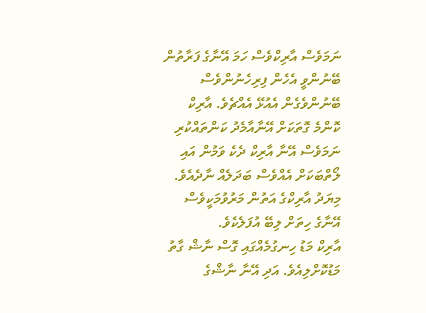ނަމަވެސް އާރިކްވެސް ހަމަ އޭނާގެ ފަރާތުން ބޭނުންވީ އެހެން ފިރިހެނުންވެސް ބޭނުންވެގެން އެއުޅޭ އެއްޗެވެ. އާރިކް ކޮންމެ ގޮތަކަށް އޭނާއާމެދު ކަންތައްކުރި ނަމަވެސް އޭނާ އާރިކް ދެކެ ވަމުން އައި ލޯތްބަކަށް އެއްވެސް ބަދަލެއް ނާދެއެވެ. މިޔަދު އާރިކްގެ އަތުން މަރުވުމަކީވެސް އޭނާގެ ހިތަށް ލިބޭ އުފަލެކެވެ.
އާރިކް މަޑު ހިނގުމެއްގައި ގޮސް ނާޝް ގާތު މަޑުކޮށްލިއެވެ. އަދި އޭނާ ނާޝްގެ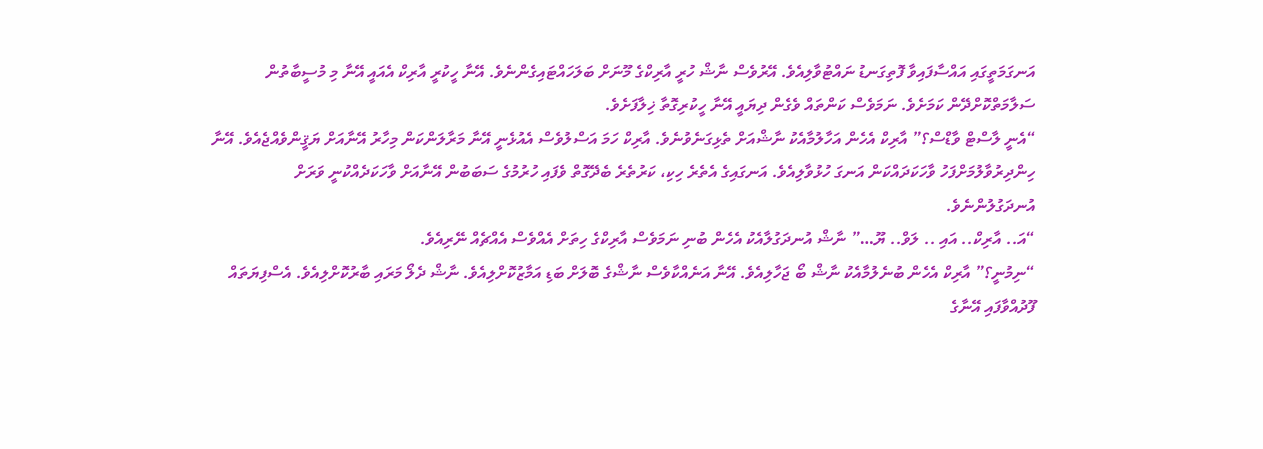އަނގަމަތީގައި އައްސާފައިވާ ފޮތިގަނޑު ނައްޓުވާލިއެވެ. އޭރުވެސް ނާޝް ހުރީ އާރިކްގެ މޫނަށް ބަލަހައްޓައިގެންނެވެ. އޭނާ ހީކުރީ އާރިކް އެއައީ އޭނާ މި މުސީބާތުން ސަލާމަތްކޮށްދޭން ކަމަށެވެ. ނަމަވެސް ކަންތައް ވެގެން ދިޔައީ އޭނާ ހީކުރިގޮތާ ޚިލާފަށެވެ.
“އެނީ ލާސްޓް ވާޑްސް؟” އާރިކް އެހެން އަހާލުމާއެކު ނާޝްއަށް ތެޅިގަނެވުނެވެ. އާރިކް ހަމަ އަސްލުވެސް އެއުޅެނީ އޭނާ މަރާލަންކަން މިހާރު އޭނާއަށް ޔަޤީންވެއްޖެއެވެ. އޭނާ ހިންދިރުވާލުމަށްފަހު ވާހަކަދައްކަން އަނގަ ހުޅުވާލިއެވެ. އަނގައިގެ އެތެރެ ހިކި، ކަރުތެރެ ބެދޭގޮތް ވެފައި ހުރުމުގެ ސަބަބުން އޭނާއަށް ވާހަކަދެއްކުނީ ވަރަށް އުނދަގުލުންނެވެ.
“އަ.. އާރިކް.. އައި .. ލަވް.. ޔޫ…” ނާޝް އުނދަގުލާއެކު އެހެން ބުނި ނަމަވެސް އާރިކްގެ ހިތަށް އެއްވެސް އެއްޗެއް ނޭރިއެވެ.
“ނިމުނީ؟” އާރިކް އެހެން ބުނެލުމާއެކު ނާޝް ބޯ ޖަހާލިއެވެ. އޭނާ އަނެއްކާވެސް ނާޝްގެ ބޮލަށް ބަޑި އަމާޒުކޮށްލިއެވެ. ނާޝް ދެލޯ މަރައި ބާރުކޮށްލިއެވެ. އެސްފިޔަތައް ފޫދުއްވާފައި އޭނާގެ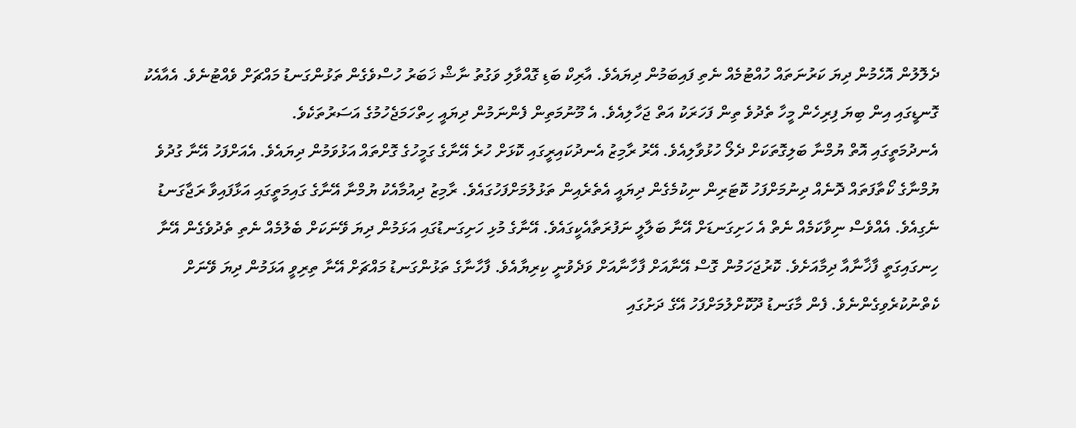ދެލޮލުން އޮހެމުން ދިޔަ ކަރުނަތައް ހުއްޓުމެއް ނެތި ފައިބަމުން ދިޔައެވެ. އާރިކް ބަޑި ގޮއްވާލި ވަގުތު ނާޝް ޚަބަރު ހުސްވެގެން ތަޅުންގަނޑު މައްޗަށް ވެއްޓުނެވެ. އެއާއެކު ގޮނޑީގައި އިން ބިޔަ ފިރިހެން މީހާ ތެދުވެ ތިން ފަހަރަކު އަތް ޖަހާލިއެވެ. އެ މޫނުމަތިން ފެންނަމުން ދިޔައީ ހިތްހަމަޖެހުމުގެ އަސަރުތަކެވެ.
އެނދުމަތީގައި އޮތް ޔުމްނާ ބަލިގޮތަކަށް ދެލޯ ހުޅުވާލިއެވެ. އޭރު ރާމިޒު އެނދުކައިރީގައި ކޮޅަށް ހުރެ އޭނާގެ ގަމީހުގެ ގޮށްތައް އަޅުވަމުން ދިޔައެވެ. އެއަށްފަހު އޭނާ ގުދުވެ ޔުމްނާގެ ކޯތާފަތައް ދޮނެއް ދިނުމަށްފަހު ކޮޓަރިން ނިކުމެގެން ދިޔައީ އެތެރެއިން ތަޅުލުމަށްފަހުގައެވެ. ރާމިޒު ދިއުމާއެކު ޔުމްނާ އޭނާގެ ގައިމަތީގައި އަޅާފައިވާ ރަޖާގަނޑު ނެގިއެވެ. އެއްވެސް ނިވާކަމެއް ނެތް އެ ހަށިގަނޑަށް އޭނާ ބަލާލީ ނަފުރަތާއެކީގައެވެ. އޭނާގެ މުޅި ހަށިގަނޑުގައި އަޅަމުން ދިޔަ ވޭނަކަށް ބެލުމެއް ނެތި ތެދުވެގެން އޭނާ ހިނގައިގަތީ ފާޚާނާއާ ދިމާއަށެވެ. ކޮރުޖަހަމުން ގޮސް އޭނާއަށް ފާހާނާއަށް ވަދެވުނީ ކިރިޔާއެވެ. ފާހާނާގެ ތަޅުންގަނޑު މައްޗަށް އޭނާ ތިރިވީ އަޅަމުން ދިޔަ ވޭނަށް ކެތްނުކުރެވިގެންނެވެ. ފެން މާގަނޑު ދޫކޮށްލުމަށްފަހު އޭގެ ދަށުގައި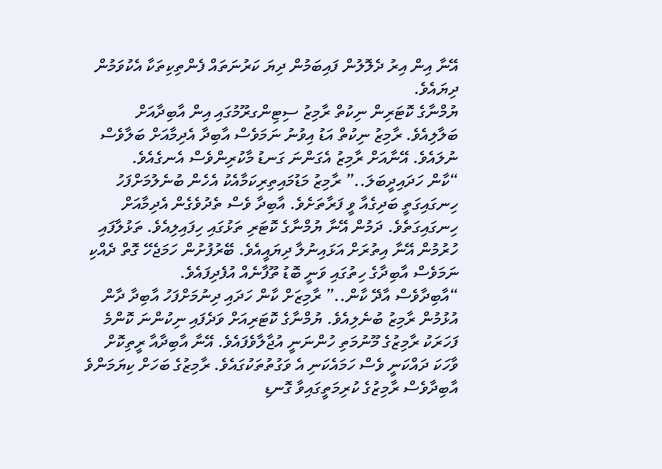އޭނާ އިން އިރު ދެލޮލުން ފައިބަމުން ދިޔަ ކަރުނަތައް ފެންތިކިތަކާ އެކުވަމުން ދިޔައެވެ.
ޔުމްނާގެ ކޮޓަރިން ނިކުތް ރާމިޒު ސިޓިންގރޫމުގައި އިން އާބިދާއަށް ބަލާލިއެވެ. ރާމިޒު ނިކުތް އަޑު އިވުނު ނަމަވެސް އާބިދާ އެދިމާއަށް ބަލާވެސް ނުލައެވެ. އޭނާއަށް ރާމިޒު އެގަންނަ ގަނޑު މާކުރިންވެސް އެނގެއެވެ.
“ކާން ހަދައިދީބަލަ..” ރާމިޒު މަޑުމައިތިރިކަމާއެކު އެހެން ބުނެލުމަށްފަހު ހިނގައިގަތީ ބަދިގެއާ ވީ ފަރާތަށެވެ. އާބިދާ ވެސް ތެދުވެގެން އެދިމާއަށް ހިނގައިގަތެވެ. ދަމުން އޭނާ ޔުމްނާގެ ކޮޓަރި ތަޅުގައި ހިފައިލިއެވެ. ތަޅުލާފައި ހުރުމުން އޭނާ އިތުރަށް އަޅައިނުލާ ދިޔައީއެވެ. ބޭރުފުށުން ހަމަޖެހޭ ގޮތް ދެއްކި ނަމަވެސް އާބިދާގެ ހިތުގައި ވަނީ ބޮޑު ތޫފާނެއް އުފެދިފައެވެ.
“އާބިދާވެސް އާދޭ ކާން..” ރާމިޒަށް ކާން ހަދައި ދިނުމަށްފަހު އާބިދާ ދާން އުޅުމުން ރާމިޒު ބުނެލިއެވެ. ޔުމްނާގެ ކޮޓަރިއަށް ވަދެފައި ނިކުންނަ ކޮންމެ ފަހަރަކު ރާމިޒުގެ މޫނުމަތި ހުންނަނީ އުޖާލާވެފައެވެ. އޭނާ އާބިދާއާ ރީތިކޮށް ވާހަކަ ދައްކަނީ ވެސް ހަމައެކަނި އެ ވަގުތުތަކުގައެވެ. ރާމިޒުގެ ބަހަށް ކިޔަމަންވެ އާބިދާވެސް ރާމިޒުގެ ކުރިމަތީގައިވާ ގޮނޑި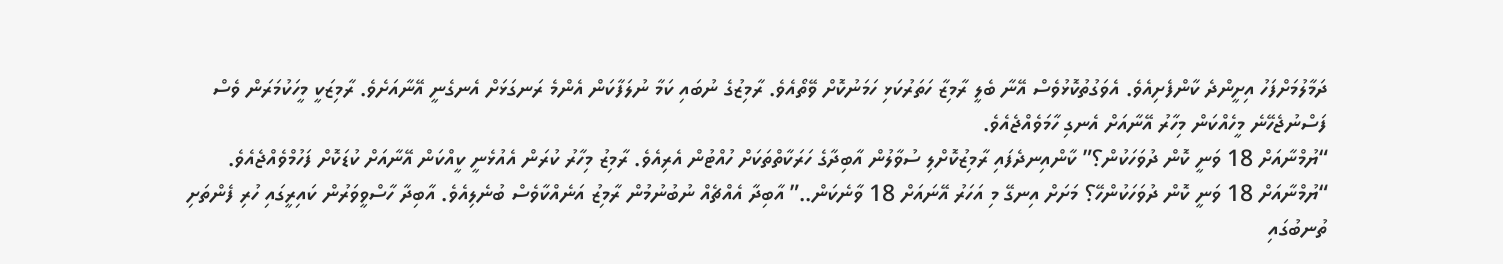ދަމާލުމަށްފަހު އިށީންދެ ކާންފެށިއެވެ. އެވަގުތުކޮޅުވެސް އޭނާ ބެލީ ރާމިޒާ ހަތަރުކަޅި ހަމަނުކޮށް ވޭތޯއެވެ. ރާމިޒުގެ ނުބައި ކަމާ ނުލަފާކަން އެންމެ ރަނގަޅަށް އެނގެނީ އޭނާއަށެވެ. ރާމިޒަކީ މީހަކުމަރަން ވެސް ފަސްނުޖެހޭނެ މީހެއްކަން މިހާރު އޭނާއަށް އެނގި ހާމަވެއްޖެއެވެ.
“ޔުމްނާއަށް 18 ވަނީ ކޮން ދުވަހަކުން؟” ކާންއިނދެފައި ރާމިޒުކޮށްލި ސުވާލުން އާބިދާގެ ހަރަކާތްތަކަށް ހުއްޓުން އެރިއެވެ. ރާމިޒު މިހާރު ކުރަން އެއުޅެނީ ކީއްކަން އޭނާއަށް ކުޑަކޮށް ފަހުމްވެއްޖެއެވެ.
“ޔުމްނާއަށް 18 ވަނީ ކޮން ދުވަހަކުންހޭ؟ މަށަށް އިނގޭ މި އަހަރު އޭނައަށް 18 ވާނެކަން..” އާބިދާ އެއްޗެއް ނުބުނުމުން ރާމިޒު އަނެއްކާވެސް ބުނެލިއެވެ. އާބިދާ ހާސްވީވަރުން ކައިރީގައި ހުރި ފެންތަށި ތުނބުގައި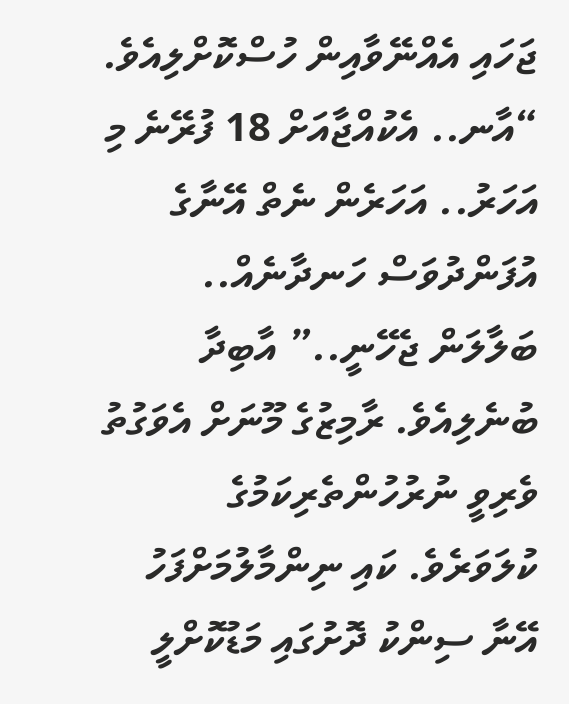ޖަހައި އެއްނޭވާއިން ހުސްކޮށްލިއެވެ.
“އާނ.. އެކުއްޖާއަށް 18 ފުރޭނެ މި އަހަރު.. އަހަރެން ނެތް އޭނާގެ އުފަންދުވަސް ހަނދާނެއް.. ބަލާލަން ޖެހޭނީ..” އާބިދާ ބުނެލިއެވެ. ރާމިޒުގެ މޫނަށް އެވަގުތު ވެރިވީ ނުރުހުންތެރިކަމުގެ ކުލަވަރެވެ. ކައި ނިންމާލުމަށްފަހު އޭނާ ސިންކު ދޮށުގައި މަޑުކޮށްލީ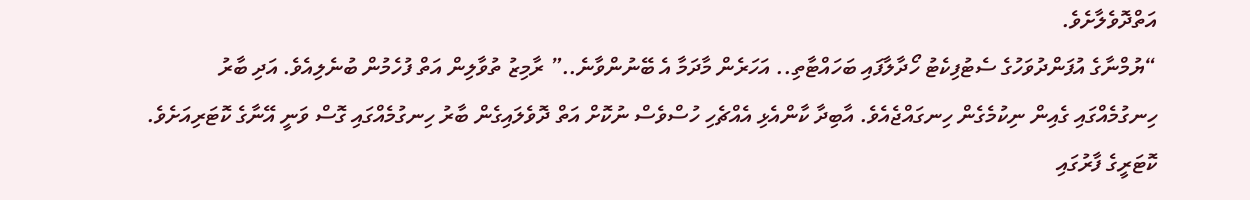އަތްދޮވެލާށެވެ.
“ޔުމްނާގެ އުފަންދުވަހުގެ ސެޓުފިކެޓު ހޯދާލާފައި ބަހައްޓާތި.. އަހަރެން މާދަމާ އެ ބޭނުންވާނެ..” ރާމިޒު ތުވާލިން އަތް ފުހެމުން ބުނެލިއެވެ. އަދި ބާރު ހިނގުމެއްގައި ގެއިން ނިކުމެގެން ހިނގައްޖެއެވެ. އާބިދާ ކާންއެޅި އެއްޗެހި ހުސްވެސް ނުކޮށް އަތް ދޮވެލައިގެން ބާރު ހިނގުމެއްގައި ގޮސް ވަނީ އޭނާގެ ކޮޓަރިއަށެވެ. ކޮޓަރީގެ ފާރުގައި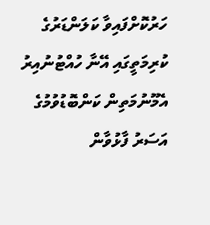ހަރުކޮށްފައިވާ ކަލަންޑަރުގެ ކުރިމަތީގައި އޭނާ ހުއްޓުނުއިރު އެމޫނުމަތިން ކަންބޮޑުވުމުގެ އަސަރު ފާޅުވާން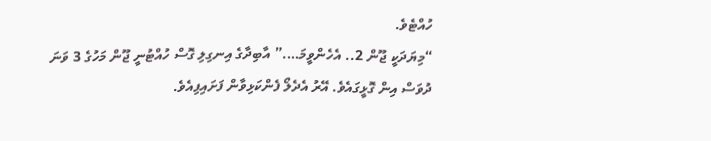ހުއްޓެވެ.
“މިޔަދަކީ ޖޫން 2.. އެހެންވީމަ….” އާބިދާގެ އިނގިލި ގޮސް ހުއްޓުނީ ޖޫން މަހުގެ 3 ވަނަ ދުވަސް އިން ގޮޅީގައެވެ. އޭރު އެދެލޯ ފެންކަޅިވާން ފަށައިފިއެވެ.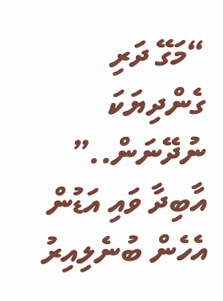“މަގޭ ދަރި ގެންދިޔަކަ ނުދޭނަން..” އާބިދާ ވައި އަޑުން އެހެން ބުނެލިއިރު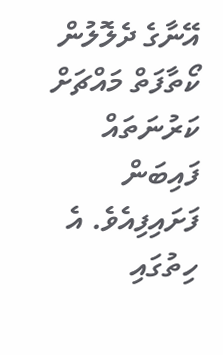އޭނާގެ ދެލޮލުން ކޯތާފަތް މައްޗަށް ކަރުނަތައް ފައިބަން ފަށައިފިއެވެ. އެ ހިތުގައި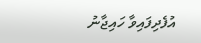އުފެދިފައިވާ ހައިޖާނު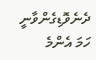ދެނެވޮޑިގެންވާނީ ހަމަ އެންމެ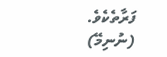ފަރާތެކެވެ.
(ނުނިމޭ)